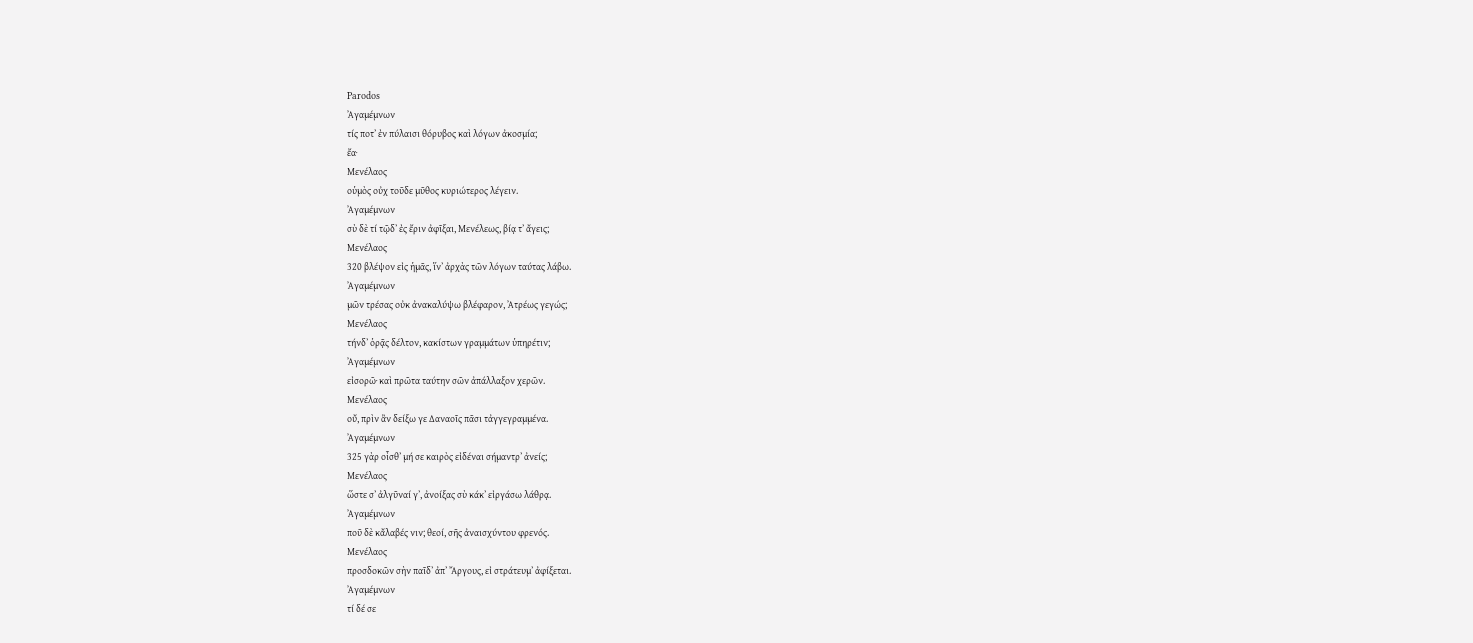Parodos
Ἀγαμέμνων
τίς ποτʼ ἐν πύλαισι θόρυβος καὶ λόγων ἀκοσμία;
ἔα·
Μενέλαος
οὑμὸς οὐχ τοῦδε μῦθος κυριώτερος λέγειν.
Ἀγαμέμνων
σὺ δὲ τί τῷδʼ ἐς ἔριν ἀφῖξαι, Μενέλεως, βίᾳ τʼ ἄγεις;
Μενέλαος
320 βλέψον εἰς ἡμᾶς, ἵνʼ ἀρχὰς τῶν λόγων ταύτας λάβω.
Ἀγαμέμνων
μῶν τρέσας οὐκ ἀνακαλύψω βλέφαρον, Ἀτρέως γεγώς;
Μενέλαος
τήνδʼ ὁρᾷς δέλτον, κακίστων γραμμάτων ὑπηρέτιν;
Ἀγαμέμνων
εἰσορῶ· καὶ πρῶτα ταύτην σῶν ἀπάλλαξον χερῶν.
Μενέλαος
οὔ, πρὶν ἂν δείξω γε Δαναοῖς πᾶσι τἀγγεγραμμένα.
Ἀγαμέμνων
325 γὰρ οἶσθʼ μή σε καιρὸς εἰδέναι σήμαντρʼ ἀνείς;
Μενέλαος
ὥστε σʼ ἀλγῦναί γʼ, ἀνοίξας σὺ κάκʼ εἰργάσω λάθρᾳ.
Ἀγαμέμνων
ποῦ δὲ κἄλαβές νιν; θεοί, σῆς ἀναισχύντου φρενός.
Μενέλαος
προσδοκῶν σὴν παῖδʼ ἀπʼ Ἄργους, εἰ στράτευμʼ ἀφίξεται.
Ἀγαμέμνων
τί δέ σε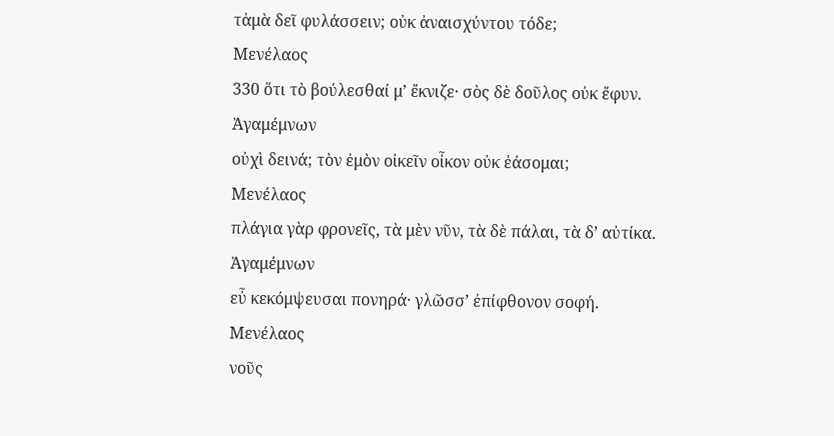τἀμὰ δεῖ φυλάσσειν; οὐκ ἀναισχύντου τόδε;
Μενέλαος
330 ὅτι τὸ βούλεσθαί μʼ ἔκνιζε· σὸς δὲ δοῦλος οὐκ ἔφυν.
Ἀγαμέμνων
οὐχὶ δεινά; τὸν ἐμὸν οἰκεῖν οἶκον οὐκ ἐάσομαι;
Μενέλαος
πλάγια γὰρ φρονεῖς, τὰ μὲν νῦν, τὰ δὲ πάλαι, τὰ δʼ αὐτίκα.
Ἀγαμέμνων
εὖ κεκόμψευσαι πονηρά· γλῶσσʼ ἐπίφθονον σοφή.
Μενέλαος
νοῦς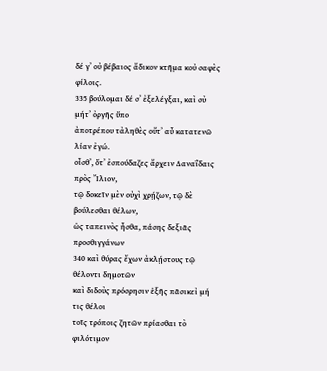δέ γʼ οὐ βέβαιος ἄδικον κτῆμα κοὐ σαφὲς φίλοις.
335 βούλομαι δέ σʼ ἐξελέγξαι, καὶ σὺ μήτʼ ὀργῆς ὕπο
ἀποτρέπου τἀληθὲς οὔτʼ αὖ κατατενῶ λίαν ἐγώ.
οἶσθʼ, ὅτʼ ἐσπούδαζες ἄρχειν Δαναΐδαις πρὸς Ἴλιον,
τῷ δοκεῖν μὲν οὐχὶ χρῄζων, τῷ δὲ βούλεσθαι θέλων,
ὡς ταπεινὸς ἦσθα, πάσης δεξιᾶς προσθιγγάνων
340 καὶ θύρας ἔχων ἀκλῄστους τῷ θέλοντι δημοτῶν
καὶ διδοὺς πρόσρησιν ἑξῆς πᾶσικεἰ μή τις θέλοι
τοῖς τρόποις ζητῶν πρίασθαι τὸ φιλότιμον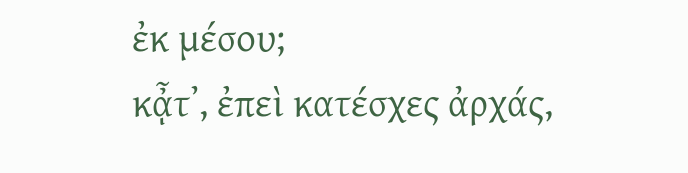ἐκ μέσου;
κᾆτʼ, ἐπεὶ κατέσχες ἀρχάς,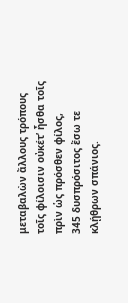μεταβαλὼν ἄλλους τρόπους
τοῖς φίλοισιν οὐκέτʼ ἦσθα τοῖς πρὶν ὡς πρόσθεν φίλος,
345 δυσπρόσιτος ἔσω τε κλῄθρων σπάνιος.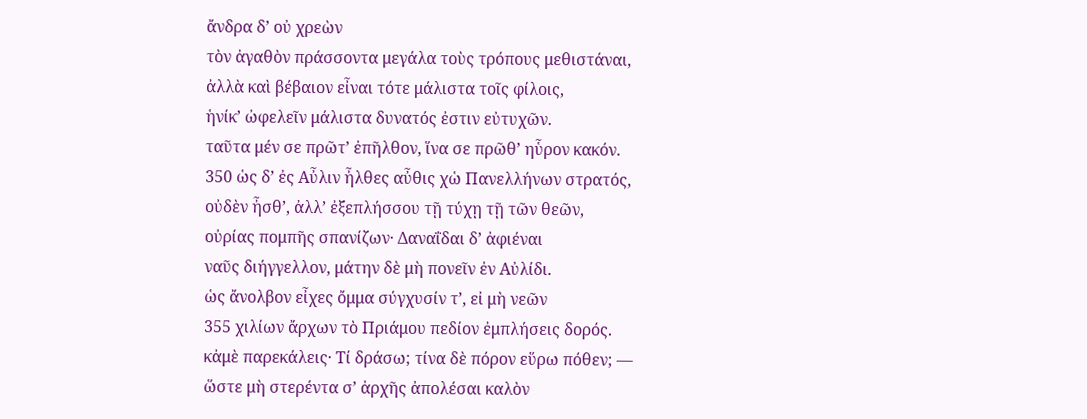ἄνδρα δʼ οὐ χρεὼν
τὸν ἀγαθὸν πράσσοντα μεγάλα τοὺς τρόπους μεθιστάναι,
ἀλλὰ καὶ βέβαιον εἶναι τότε μάλιστα τοῖς φίλοις,
ἡνίκʼ ὠφελεῖν μάλιστα δυνατός ἐστιν εὐτυχῶν.
ταῦτα μέν σε πρῶτʼ ἐπῆλθον, ἵνα σε πρῶθʼ ηὗρον κακόν.
350 ὡς δʼ ἐς Αὖλιν ἦλθες αὖθις χὡ Πανελλήνων στρατός,
οὐδὲν ἦσθʼ, ἀλλʼ ἐξεπλήσσου τῇ τύχῃ τῇ τῶν θεῶν,
οὐρίας πομπῆς σπανίζων· Δαναΐδαι δʼ ἀφιέναι
ναῦς διήγγελλον, μάτην δὲ μὴ πονεῖν ἐν Αὐλίδι.
ὡς ἄνολβον εἶχες ὄμμα σύγχυσίν τʼ, εἰ μὴ νεῶν
355 χιλίων ἄρχων τὸ Πριάμου πεδίον ἐμπλήσεις δορός.
κἀμὲ παρεκάλεις· Τί δράσω; τίνα δὲ πόρον εὕρω πόθεν; —
ὥστε μὴ στερέντα σʼ ἀρχῆς ἀπολέσαι καλὸν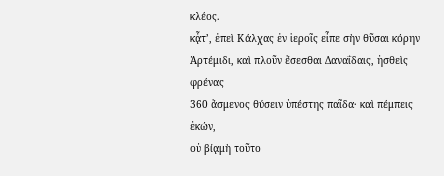κλέος.
κᾆτʼ, ἐπεὶ Κάλχας ἐν ἱεροῖς εἶπε σὴν θῦσαι κόρην
Ἀρτέμιδι, καὶ πλοῦν ἔσεσθαι Δαναΐδαις, ἡσθεὶς φρένας
360 ἄσμενος θύσειν ὑπέστης παῖδα· καὶ πέμπεις ἑκών,
οὐ βίᾳμὴ τοῦτο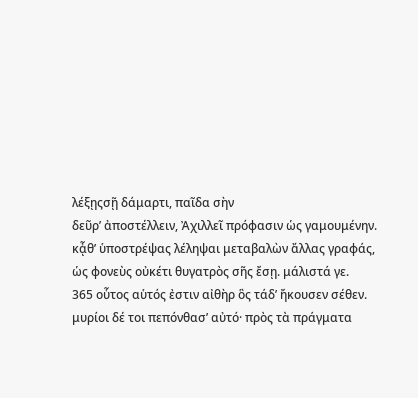λέξῃςσῇ δάμαρτι, παῖδα σὴν
δεῦρʼ ἀποστέλλειν, Ἀχιλλεῖ πρόφασιν ὡς γαμουμένην.
κᾆθʼ ὑποστρέψας λέληψαι μεταβαλὼν ἄλλας γραφάς,
ὡς φονεὺς οὐκέτι θυγατρὸς σῆς ἔσῃ. μάλιστά γε.
365 οὗτος αὑτός ἐστιν αἰθὴρ ὃς τάδʼ ἤκουσεν σέθεν.
μυρίοι δέ τοι πεπόνθασʼ αὐτό· πρὸς τὰ πράγματα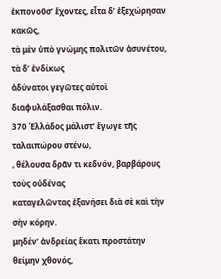ἐκπονοῦσʼ ἔχοντες, εἶτα δʼ ἐξεχώρησαν κακῶς,
τὰ μὲν ὑπὸ γνώμης πολιτῶν ἀσυνέτου, τὰ δʼ ἐνδίκως
ἀδύνατοι γεγῶτες αὐτοὶ διαφυλάξασθαι πόλιν.
370 Ἑλλάδος μάλιστʼ ἔγωγε τῆς ταλαιπώρου στένω,
, θέλουσα δρᾶν τι κεδνόν, βαρβάρους τοὺς οὐδένας
καταγελῶντας ἐξανήσει διὰ σὲ καὶ τὴν σὴν κόρην.
μηδένʼ ἀνδρείας ἕκατι προστάτην θείμην χθονός,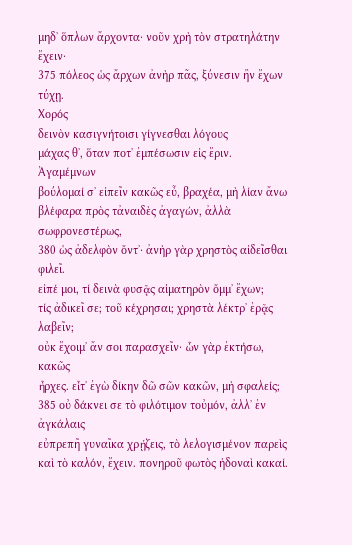μηδʼ ὅπλων ἄρχοντα· νοῦν χρὴ τὸν στρατηλάτην ἔχειν·
375 πόλεος ὡς ἄρχων ἀνὴρ πᾶς, ξύνεσιν ἢν ἔχων τύχῃ.
Χορός
δεινὸν κασιγνήτοισι γίγνεσθαι λόγους
μάχας θʼ, ὅταν ποτʼ ἐμπέσωσιν εἰς ἔριν.
Ἀγαμέμνων
βούλομαί σʼ εἰπεῖν κακῶς εὖ, βραχέα, μὴ λίαν ἄνω
βλέφαρα πρὸς τἀναιδὲς ἀγαγών, ἀλλὰ σωφρονεστέρως,
380 ὡς ἀδελφὸν ὄντʼ· ἀνὴρ γὰρ χρηστὸς αἰδεῖσθαι φιλεῖ.
εἰπέ μοι, τί δεινὰ φυσᾷς αἱματηρὸν ὄμμʼ ἔχων;
τίς ἀδικεῖ σε; τοῦ κέχρησαι; χρηστὰ λέκτρʼ ἐρᾷς λαβεῖν;
οὐκ ἔχοιμʼ ἄν σοι παρασχεῖν· ὧν γὰρ ἐκτήσω, κακῶς
ἦρχες. εἶτʼ ἐγὼ δίκην δῶ σῶν κακῶν, μὴ σφαλείς;
385 οὐ δάκνει σε τὸ φιλότιμον τοὐμόν, ἀλλʼ ἐν ἀγκάλαις
εὐπρεπῆ γυναῖκα χρῄζεις, τὸ λελογισμένον παρεὶς
καὶ τὸ καλόν, ἔχειν. πονηροῦ φωτὸς ἡδοναὶ κακαί.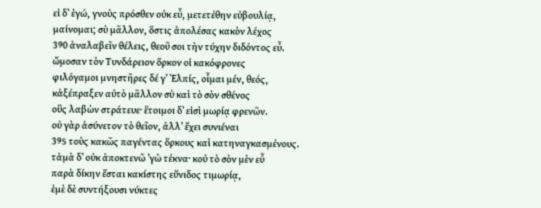εἰ δʼ ἐγώ, γνοὺς πρόσθεν οὐκ εὖ, μετετέθην εὐβουλίᾳ,
μαίνομαι; σὺ μᾶλλον, ὅστις ἀπολέσας κακὸν λέχος
390 ἀναλαβεῖν θέλεις, θεοῦ σοι τὴν τύχην διδόντος εὖ.
ὤμοσαν τὸν Τυνδάρειον ὅρκον οἱ κακόφρονες
φιλόγαμοι μνηστῆρες δέ γʼ Ἐλπίς, οἶμαι μέν, θεός,
κἀξέπραξεν αὐτὸ μᾶλλον σὺ καὶ τὸ σὸν σθένος
οὓς λαβὼν στράτευε· ἕτοιμοι δʼ εἰσὶ μωρίᾳ φρενῶν.
οὐ γὰρ ἀσύνετον τὸ θεῖον, ἀλλʼ ἔχει συνιέναι
395 τοὺς κακῶς παγέντας ὅρκους καὶ κατηναγκασμένους.
τἀμὰ δʼ οὐκ ἀποκτενῶ ʼγὼ τέκνα· κοὐ τὸ σὸν μὲν εὖ
παρὰ δίκην ἔσται κακίστης εὔνιδος τιμωρίᾳ,
ἐμὲ δὲ συντήξουσι νύκτες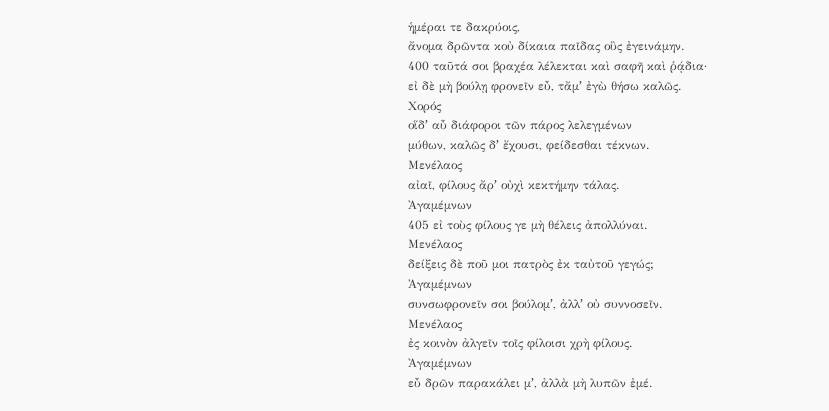ἡμέραι τε δακρύοις,
ἄνομα δρῶντα κοὐ δίκαια παῖδας οὓς ἐγεινάμην.
400 ταῦτά σοι βραχέα λέλεκται καὶ σαφῆ καὶ ῥᾴδια·
εἰ δὲ μὴ βούλῃ φρονεῖν εὖ, τἄμʼ ἐγὼ θήσω καλῶς.
Χορός
οἵδʼ αὖ διάφοροι τῶν πάρος λελεγμένων
μύθων, καλῶς δʼ ἔχουσι, φείδεσθαι τέκνων.
Μενέλαος
αἰαῖ, φίλους ἄρʼ οὐχὶ κεκτήμην τάλας.
Ἀγαμέμνων
405 εἰ τοὺς φίλους γε μὴ θέλεις ἀπολλύναι.
Μενέλαος
δείξεις δὲ ποῦ μοι πατρὸς ἐκ ταὐτοῦ γεγώς;
Ἀγαμέμνων
συνσωφρονεῖν σοι βούλομʼ, ἀλλʼ οὐ συννοσεῖν.
Μενέλαος
ἐς κοινὸν ἀλγεῖν τοῖς φίλοισι χρὴ φίλους.
Ἀγαμέμνων
εὖ δρῶν παρακάλει μʼ, ἀλλὰ μὴ λυπῶν ἐμέ.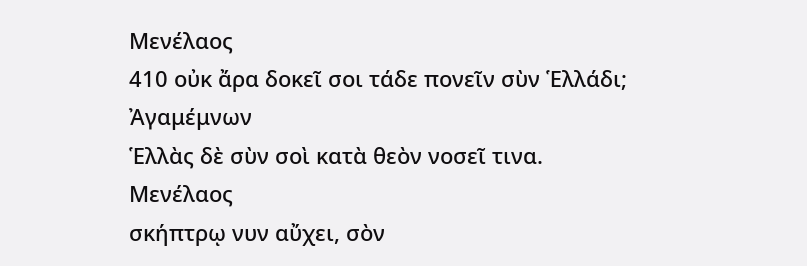Μενέλαος
410 οὐκ ἄρα δοκεῖ σοι τάδε πονεῖν σὺν Ἑλλάδι;
Ἀγαμέμνων
Ἑλλὰς δὲ σὺν σοὶ κατὰ θεὸν νοσεῖ τινα.
Μενέλαος
σκήπτρῳ νυν αὔχει, σὸν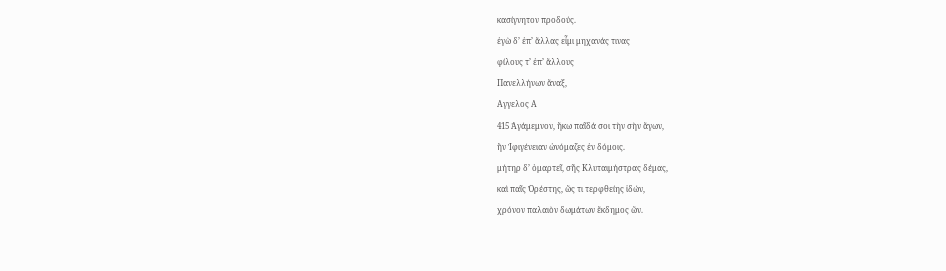κασίγνητον προδούς.
ἐγὼ δʼ ἐπʼ ἄλλας εἶμι μηχανάς τινας
φίλους τʼ ἐπʼ ἄλλους
Πανελλήνων ἄναξ,
Αγγελος Α
415 Ἀγάμεμνον, ἥκω παῖδά σοι τὴν σὴν ἄγων,
ἣν Ἰφιγένειαν ὠνόμαζες ἐν δόμοις.
μήτηρ δʼ ὁμαρτεῖ, σῆς Κλυταιμήστρας δέμας,
καὶ παῖς Ὀρέστης, ὥς τι τερφθείης ἰδών,
χρόνον παλαιὸν δωμάτων ἔκδημος ὤν.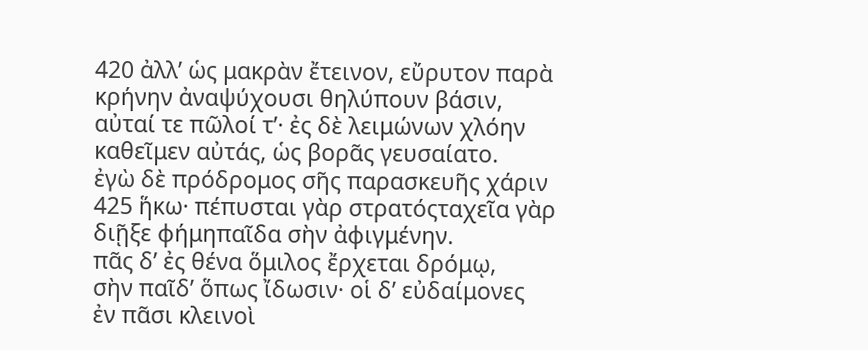420 ἀλλʼ ὡς μακρὰν ἔτεινον, εὔρυτον παρὰ
κρήνην ἀναψύχουσι θηλύπουν βάσιν,
αὐταί τε πῶλοί τʼ· ἐς δὲ λειμώνων χλόην
καθεῖμεν αὐτάς, ὡς βορᾶς γευσαίατο.
ἐγὼ δὲ πρόδρομος σῆς παρασκευῆς χάριν
425 ἥκω· πέπυσται γὰρ στρατόςταχεῖα γὰρ
διῇξε φήμηπαῖδα σὴν ἀφιγμένην.
πᾶς δʼ ἐς θένα ὅμιλος ἔρχεται δρόμῳ,
σὴν παῖδʼ ὅπως ἴδωσιν· οἱ δʼ εὐδαίμονες
ἐν πᾶσι κλεινοὶ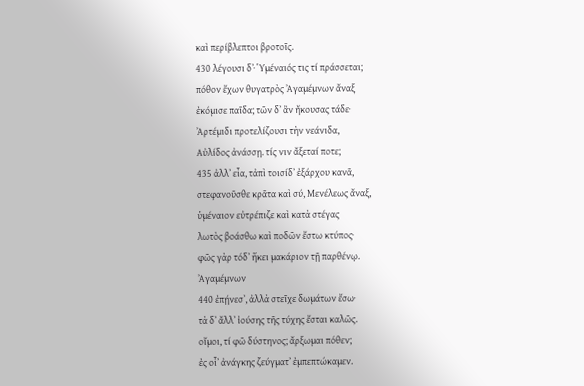καὶ περίβλεπτοι βροτοῖς.
430 λέγουσι δʼ· Ὑμέναιός τις τί πράσσεται;
πόθον ἔχων θυγατρὸς Ἀγαμέμνων ἄναξ
ἐκόμισε παῖδα; τῶν δʼ ἂν ἤκουσας τάδε·
Ἀρτέμιδι προτελίζουσι τὴν νεάνιδα,
Αὐλίδος ἀνάσσῃ. τίς νιν ἄξεταί ποτε;
435 ἀλλʼ εἶα, τἀπὶ τοισίδʼ ἐξάρχου κανᾶ,
στεφανοῦσθε κρᾶτα καὶ σύ, Μενέλεως ἄναξ,
ὑμέναιον εὐτρέπιζε καὶ κατὰ στέγας
λωτὸς βοάσθω καὶ ποδῶν ἔστω κτύπος·
φῶς γὰρ τόδʼ ἥκει μακάριον τῇ παρθένῳ.
Ἀγαμέμνων
440 ἐπῄνεσʼ, ἀλλὰ στεῖχε δωμάτων ἔσω·
τὰ δʼ ἄλλʼ ἰούσης τῆς τύχης ἔσται καλῶς.
οἴμοι, τί φῶ δύστηνος; ἄρξωμαι πόθεν;
ἐς οἷʼ ἀνάγκης ζεύγματʼ ἐμπεπτώκαμεν.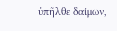ὑπῆλθε δαίμων,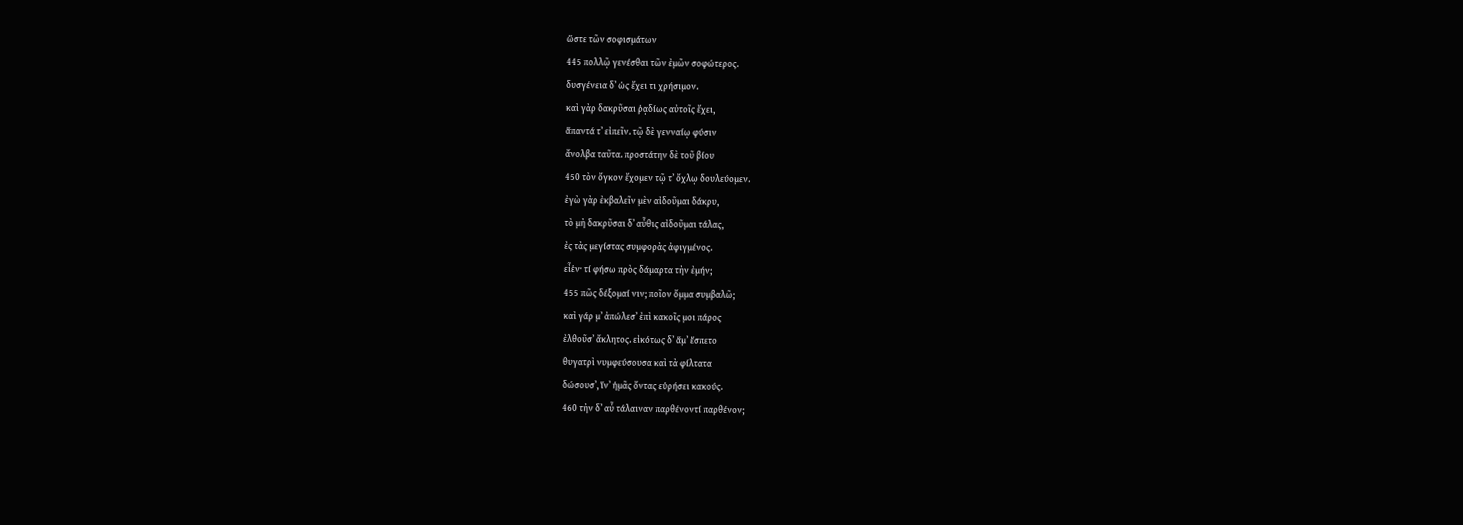ὥστε τῶν σοφισμάτων
445 πολλῷ γενέσθαι τῶν ἐμῶν σοφώτερος.
δυσγένεια δʼ ὡς ἔχει τι χρήσιμον.
καὶ γὰρ δακρῦσαι ῥᾳδίως αὐτοῖς ἔχει,
ἅπαντά τʼ εἰπεῖν. τῷ δὲ γενναίῳ φύσιν
ἄνολβα ταῦτα. προστάτην δὲ τοῦ βίου
450 τὸν ὄγκον ἔχομεν τῷ τʼ ὄχλῳ δουλεύομεν.
ἐγὼ γὰρ ἐκβαλεῖν μὲν αἰδοῦμαι δάκρυ,
τὸ μὴ δακρῦσαι δʼ αὖθις αἰδοῦμαι τάλας,
ἐς τὰς μεγίστας συμφορὰς ἀφιγμένος.
εἶἑν· τί φήσω πρὸς δάμαρτα τὴν ἐμήν;
455 πῶς δέξομαί νιν; ποῖον ὄμμα συμβαλῶ;
καὶ γάρ μʼ ἀπώλεσʼ ἐπὶ κακοῖς μοι πάρος
ἐλθοῦσʼ ἄκλητος. εἰκότως δʼ ἅμʼ ἕσπετο
θυγατρὶ νυμφεύσουσα καὶ τὰ φίλτατα
δώσουσʼ, ἵνʼ ἡμᾶς ὄντας εὑρήσει κακούς.
460 τὴν δʼ αὖ τάλαιναν παρθένοντί παρθένον;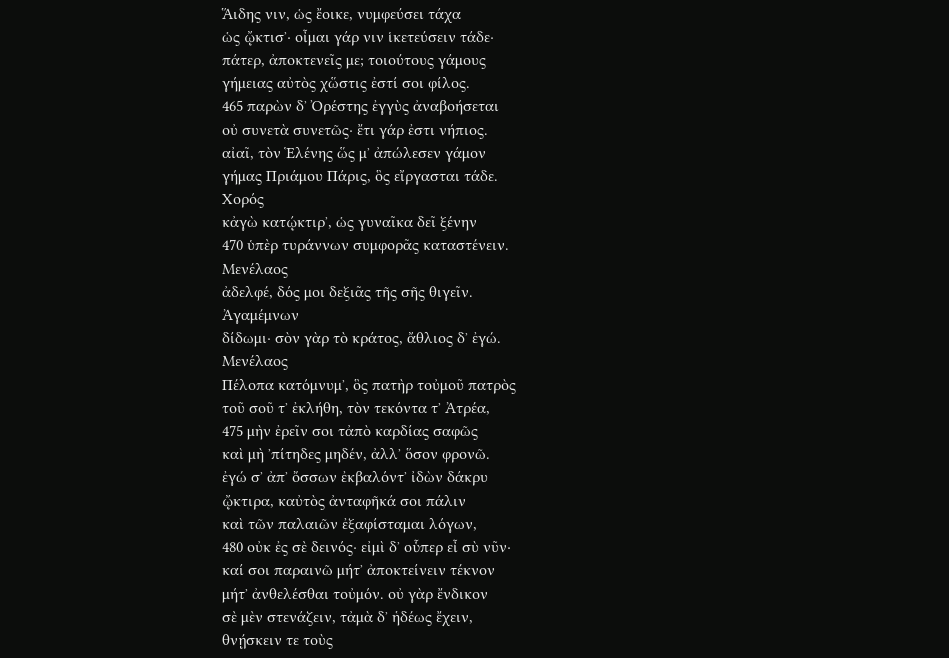Ἅιδης νιν, ὡς ἔοικε, νυμφεύσει τάχα
ὡς ᾤκτισʼ· οἶμαι γάρ νιν ἱκετεύσειν τάδε·
πάτερ, ἀποκτενεῖς με; τοιούτους γάμους
γήμειας αὐτὸς χὥστις ἐστί σοι φίλος.
465 παρὼν δʼ Ὀρέστης ἐγγὺς ἀναβοήσεται
οὐ συνετὰ συνετῶς· ἔτι γάρ ἐστι νήπιος.
αἰαῖ, τὸν Ἑλένης ὥς μʼ ἀπώλεσεν γάμον
γήμας Πριάμου Πάρις, ὃς εἴργασται τάδε.
Χορός
κἀγὼ κατῴκτιρʼ, ὡς γυναῖκα δεῖ ξένην
470 ὑπὲρ τυράννων συμφορᾶς καταστένειν.
Μενέλαος
ἀδελφέ, δός μοι δεξιᾶς τῆς σῆς θιγεῖν.
Ἀγαμέμνων
δίδωμι· σὸν γὰρ τὸ κράτος, ἄθλιος δʼ ἐγώ.
Μενέλαος
Πέλοπα κατόμνυμʼ, ὃς πατὴρ τοὐμοῦ πατρὸς
τοῦ σοῦ τʼ ἐκλήθη, τὸν τεκόντα τʼ Ἀτρέα,
475 μὴν ἐρεῖν σοι τἀπὸ καρδίας σαφῶς
καὶ μὴ ʼπίτηδες μηδέν, ἀλλʼ ὅσον φρονῶ.
ἐγώ σʼ ἀπʼ ὄσσων ἐκβαλόντʼ ἰδὼν δάκρυ
ᾤκτιρα, καὐτὸς ἀνταφῆκά σοι πάλιν
καὶ τῶν παλαιῶν ἐξαφίσταμαι λόγων,
480 οὐκ ἐς σὲ δεινός· εἰμὶ δʼ οὗπερ εἶ σὺ νῦν·
καί σοι παραινῶ μήτʼ ἀποκτείνειν τέκνον
μήτʼ ἀνθελέσθαι τοὐμόν. οὐ γὰρ ἔνδικον
σὲ μὲν στενάζειν, τἀμὰ δʼ ἡδέως ἔχειν,
θνῄσκειν τε τοὺς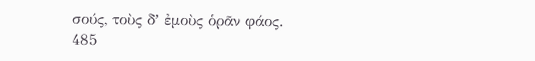σούς, τοὺς δʼ ἐμοὺς ὁρᾶν φάος.
485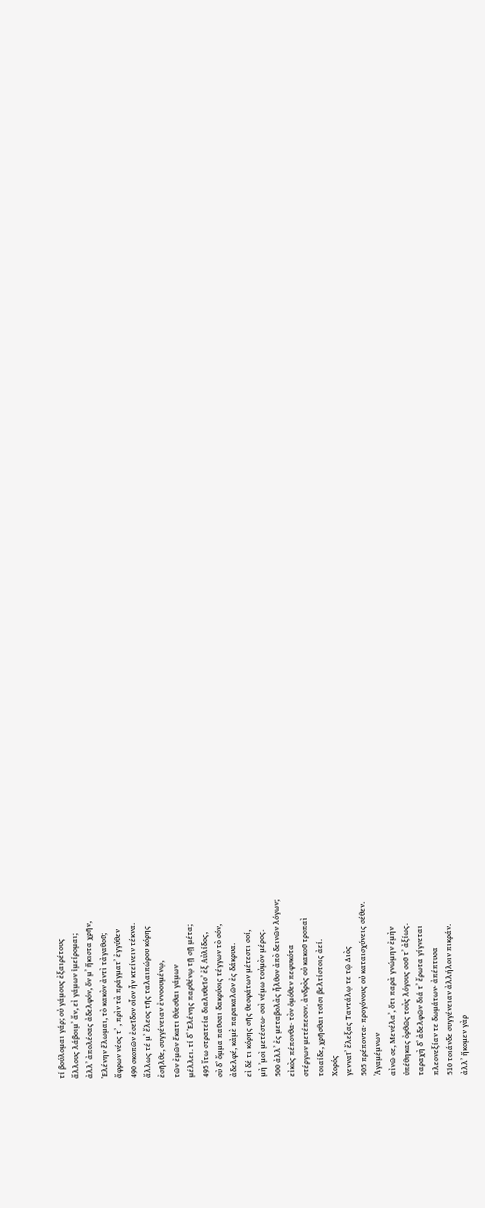τί βούλομαι γάρ; οὐ γάμους ἐξαιρέτους
ἄλλους λάβοιμʼ ἄν, εἰ γάμων ἱμείρομαι;
ἀλλʼ ἀπολέσας ἀδελφόν, ὅν μʼ ἥκιστα χρῆν,
Ἑλένην ἕλωμαι, τὸ κακὸν ἀντὶ τἀγαθοῦ;
ἄφρων νέος τʼ , πρὶν τὰ πράγματʼ ἐγγύθεν
490 σκοπῶν ἐσεῖδον οἷον ἦν κτείνειν τέκνα.
ἄλλως τέ μʼ ἔλεος τῆς ταλαιπώρου κόρης
ἐσῆλθε, συγγένειαν ἐννοουμένῳ,
τῶν ἐμῶν ἕκατι θύεσθαι γάμων
μέλλει. τί δʼ Ἑλένης παρθένῳ τῇ σῇ μέτα;
495 ἴτω στρατεία διαλυθεῖσʼ ἐξ Αὐλίδος,
σὺ δʼ ὄμμα παῦσαι δακρύοις τέγγων τὸ σόν,
ἀδελφέ, κἀμὲ παρακαλῶν ἐς δάκρυα.
εἰ δέ τι κόρης σῆς θεσφάτων μέτεστι σοί,
μὴ ʼμοὶ μετέστω· σοὶ νέμω τοὐμὸν μέρος.
500 ἀλλʼ ἐς μεταβολὰς ἦλθον ἀπὸ δεινῶν λόγων;
εἰκὸς πέπονθα· τὸν ὁμόθεν πεφυκότα
στέργων μετέπεσον. ἀνδρὸς οὐ κακοῦ τροπαὶ
τοιαίδε, χρῆσθαι τοῖσι βελτίστοις ἀεί.
Χορός
γενναῖʼ ἔλεξας Ταντάλῳ τε τῷ Διὸς
505 πρέποντα· προγόνους οὐ καταισχύνεις σέθεν.
Ἀγαμέμνων
αἰνῶ σε, Μενέλαʼ, ὅτι παρὰ γνώμην ἐμὴν
ὑπέθηκας ὀρθῶς τοὺς λόγους σοῦ τʼ ἀξίως.
ταραχὴ δʼ ἀδελφῶν διά τʼ ἔρωτα γίγνεται
πλεονεξίαν τε δωμάτων· ἀπέπτυσα
510 τοιάνδε συγγένειαν ἀλλήλοιν πικράν.
ἀλλʼ ἥκομεν γὰρ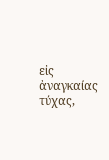εἰς ἀναγκαίας τύχας,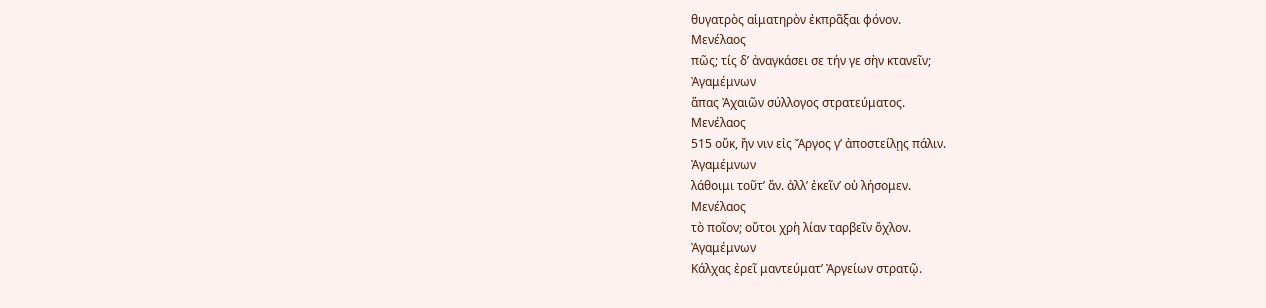θυγατρὸς αἱματηρὸν ἐκπρᾶξαι φόνον.
Μενέλαος
πῶς; τίς δʼ ἀναγκάσει σε τήν γε σὴν κτανεῖν;
Ἀγαμέμνων
ἅπας Ἀχαιῶν σύλλογος στρατεύματος.
Μενέλαος
515 οὔκ, ἤν νιν εἰς Ἄργος γʼ ἀποστείλῃς πάλιν.
Ἀγαμέμνων
λάθοιμι τοῦτʼ ἄν. ἀλλʼ ἐκεῖνʼ οὐ λήσομεν.
Μενέλαος
τὸ ποῖον; οὔτοι χρὴ λίαν ταρβεῖν ὄχλον.
Ἀγαμέμνων
Κάλχας ἐρεῖ μαντεύματʼ Ἀργείων στρατῷ.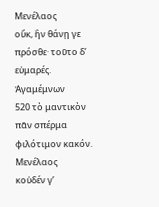Μενέλαος
οὔκ, ἢν θάνῃ γε πρόσθε· τοῦτο δʼ εὐμαρές.
Ἀγαμέμνων
520 τὸ μαντικὸν πᾶν σπέρμα φιλότιμον κακόν.
Μενέλαος
κοὐδέν γʼ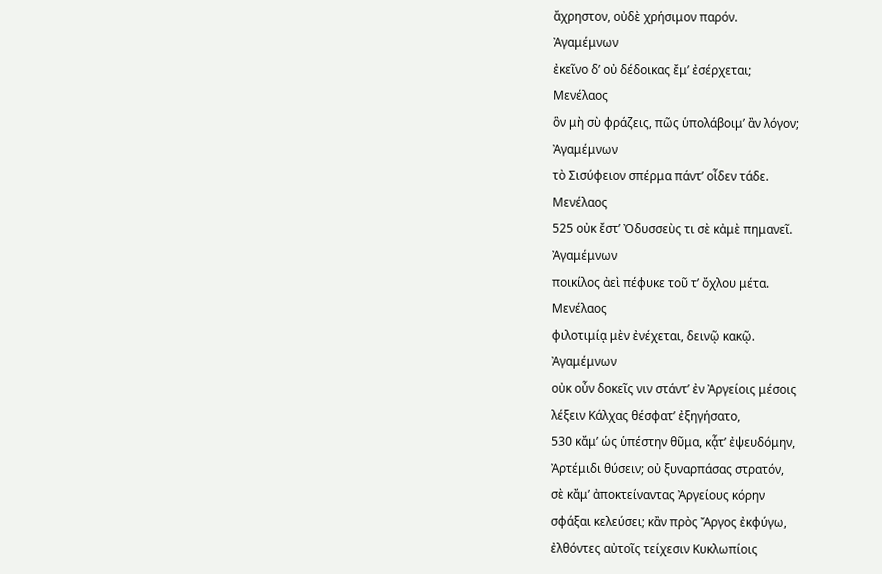ἄχρηστον, οὐδὲ χρήσιμον παρόν.
Ἀγαμέμνων
ἐκεῖνο δʼ οὐ δέδοικας ἔμʼ ἐσέρχεται;
Μενέλαος
ὃν μὴ σὺ φράζεις, πῶς ὑπολάβοιμʼ ἂν λόγον;
Ἀγαμέμνων
τὸ Σισύφειον σπέρμα πάντʼ οἶδεν τάδε.
Μενέλαος
525 οὐκ ἔστʼ Ὀδυσσεὺς τι σὲ κἀμὲ πημανεῖ.
Ἀγαμέμνων
ποικίλος ἀεὶ πέφυκε τοῦ τʼ ὄχλου μέτα.
Μενέλαος
φιλοτιμίᾳ μὲν ἐνέχεται, δεινῷ κακῷ.
Ἀγαμέμνων
οὐκ οὖν δοκεῖς νιν στάντʼ ἐν Ἀργείοις μέσοις
λέξειν Κάλχας θέσφατʼ ἐξηγήσατο,
530 κἄμʼ ὡς ὑπέστην θῦμα, κᾆτʼ ἐψευδόμην,
Ἀρτέμιδι θύσειν; οὐ ξυναρπάσας στρατόν,
σὲ κἄμʼ ἀποκτείναντας Ἀργείους κόρην
σφάξαι κελεύσει; κἂν πρὸς Ἄργος ἐκφύγω,
ἐλθόντες αὐτοῖς τείχεσιν Κυκλωπίοις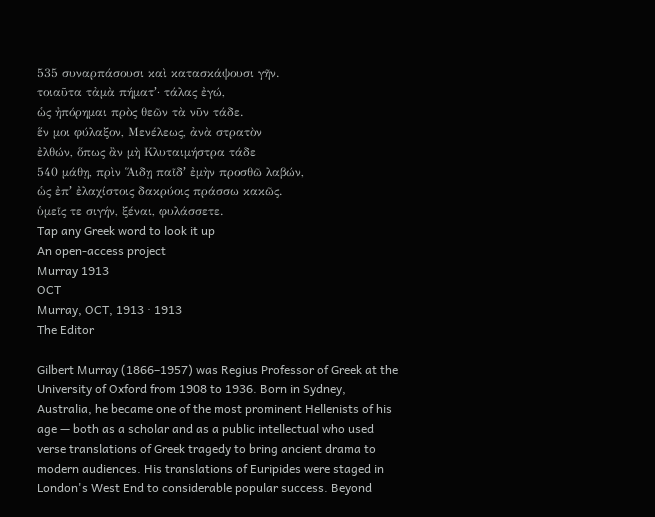535 συναρπάσουσι καὶ κατασκάψουσι γῆν.
τοιαῦτα τἀμὰ πήματʼ· τάλας ἐγώ,
ὡς ἠπόρημαι πρὸς θεῶν τὰ νῦν τάδε.
ἕν μοι φύλαξον, Μενέλεως, ἀνὰ στρατὸν
ἐλθών, ὅπως ἂν μὴ Κλυταιμήστρα τάδε
540 μάθῃ, πρὶν Ἅιδῃ παῖδʼ ἐμὴν προσθῶ λαβών,
ὡς ἐπʼ ἐλαχίστοις δακρύοις πράσσω κακῶς.
ὑμεῖς τε σιγήν, ξέναι, φυλάσσετε.
Tap any Greek word to look it up
An open-access project
Murray 1913
OCT
Murray, OCT, 1913 · 1913
The Editor

Gilbert Murray (1866–1957) was Regius Professor of Greek at the University of Oxford from 1908 to 1936. Born in Sydney, Australia, he became one of the most prominent Hellenists of his age — both as a scholar and as a public intellectual who used verse translations of Greek tragedy to bring ancient drama to modern audiences. His translations of Euripides were staged in London's West End to considerable popular success. Beyond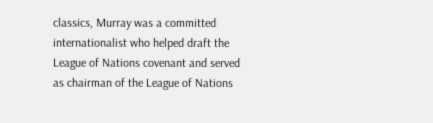classics, Murray was a committed internationalist who helped draft the League of Nations covenant and served as chairman of the League of Nations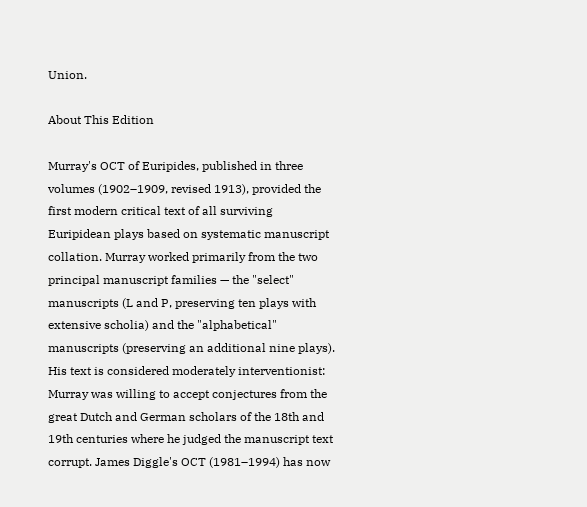Union.

About This Edition

Murray's OCT of Euripides, published in three volumes (1902–1909, revised 1913), provided the first modern critical text of all surviving Euripidean plays based on systematic manuscript collation. Murray worked primarily from the two principal manuscript families — the "select" manuscripts (L and P, preserving ten plays with extensive scholia) and the "alphabetical" manuscripts (preserving an additional nine plays). His text is considered moderately interventionist: Murray was willing to accept conjectures from the great Dutch and German scholars of the 18th and 19th centuries where he judged the manuscript text corrupt. James Diggle's OCT (1981–1994) has now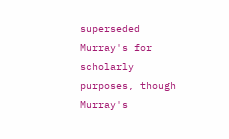superseded Murray's for scholarly purposes, though Murray's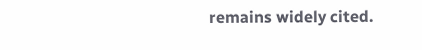remains widely cited.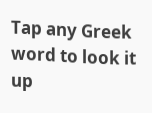Tap any Greek word to look it up